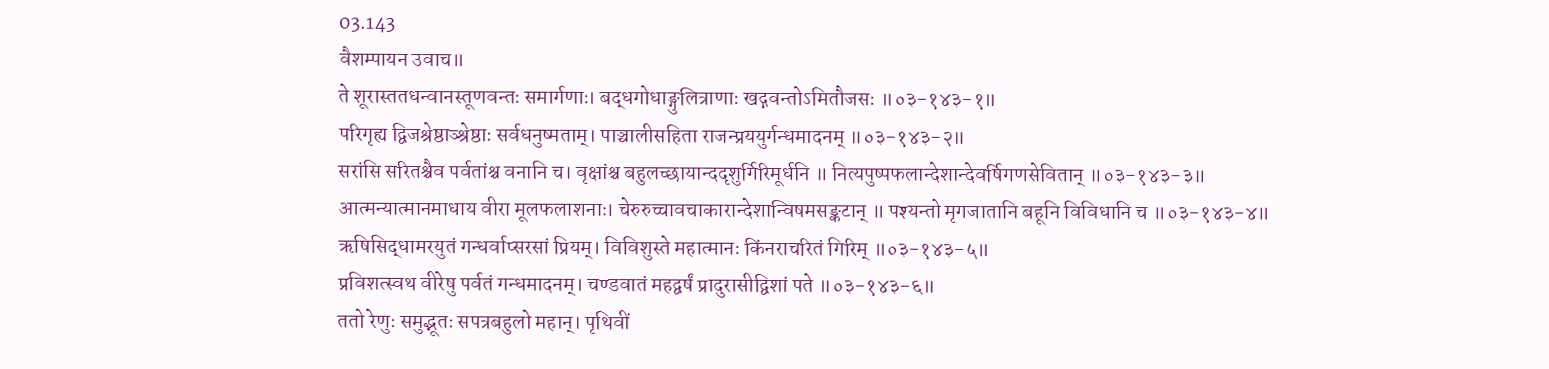03.143
वैशम्पायन उवाच॥
ते शूरास्ततधन्वानस्तूणवन्तः समार्गणाः। बद्धगोधाङ्गुलित्राणाः खद्गवन्तोऽमितौजसः ॥०३-१४३-१॥
परिगृह्य द्विजश्रेष्ठाञ्श्रेष्ठाः सर्वधनुष्मताम्। पाञ्चालीसहिता राजन्प्रययुर्गन्धमादनम् ॥०३-१४३-२॥
सरांसि सरितश्चैव पर्वतांश्च वनानि च। वृक्षांश्च बहुलच्छायान्ददृशुर्गिरिमूर्धनि ॥ नित्यपुष्पफलान्देशान्देवर्षिगणसेवितान् ॥०३-१४३-३॥
आत्मन्यात्मानमाधाय वीरा मूलफलाशनाः। चेरुरुच्चावचाकारान्देशान्विषमसङ्कटान् ॥ पश्यन्तो मृगजातानि बहूनि विविधानि च ॥०३-१४३-४॥
ऋषिसिद्धामरयुतं गन्धर्वाप्सरसां प्रियम्। विविशुस्ते महात्मानः किंनराचरितं गिरिम् ॥०३-१४३-५॥
प्रविशत्स्वथ वीरेषु पर्वतं गन्धमादनम्। चण्डवातं महद्वर्षं प्रादुरासीद्विशां पते ॥०३-१४३-६॥
ततो रेणुः समुद्भूतः सपत्रबहुलो महान्। पृथिवीं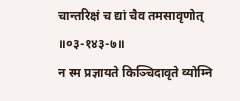चान्तरिक्षं च द्यां चैव तमसावृणोत् ॥०३-१४३-७॥
न स्म प्रज्ञायते किञ्चिदावृते व्योम्नि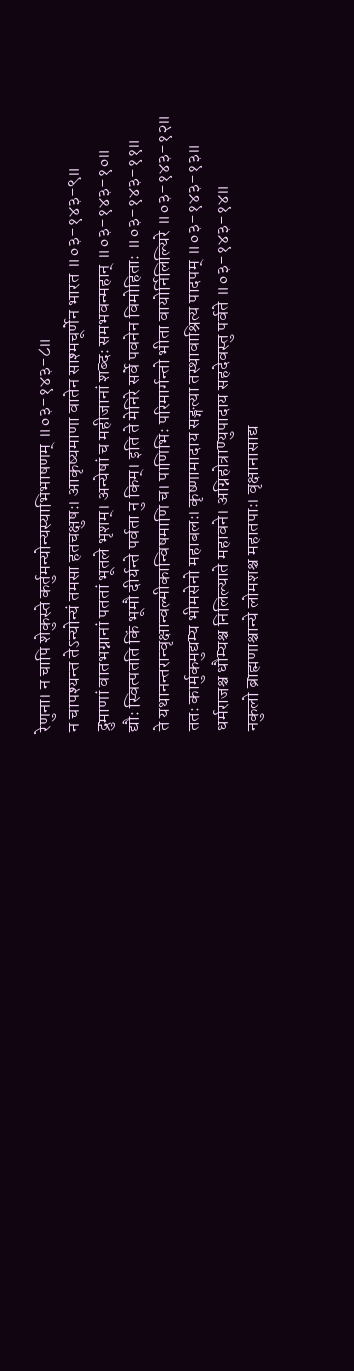रेणुना। न चापि शेकुस्ते कर्तुमन्योन्यस्याभिभाषणम् ॥०३-१४३-८॥
न चापश्यन्त तेऽन्योन्यं तमसा हतचक्षुषः। आकृष्यमाणा वातेन साश्मचूर्णेन भारत ॥०३-१४३-९॥
द्रुमाणां वातभग्नानां पततां भूतले भृशम्। अन्येषां च महीजानां शब्दः समभवन्महान् ॥०३-१४३-१०॥
द्यौः स्वित्पतति किं भूमौ दीर्यन्ते पर्वता नु किम्। इति ते मेनिरे सर्वे पवनेन विमोहिताः ॥०३-१४३-११॥
ते यथानन्तरान्वृक्षान्वल्मीकान्विषमाणि च। पाणिभिः परिमार्गन्तो भीता वायोर्निलिल्यिरे ॥०३-१४३-१२॥
ततः कार्मुकमुद्यम्य भीमसेनो महाबलः। कृष्णामादाय सङ्गत्या तस्थावाश्रित्य पादपम् ॥०३-१४३-१३॥
धर्मराजश्च धौम्यश्च निलिल्याते महावने। अग्निहोत्राण्युपादाय सहदेवस्तु पर्वते ॥०३-१४३-१४॥
नकुलो ब्राह्मणाश्चान्ये लोमशश्च महातपाः। वृक्षानासाद्य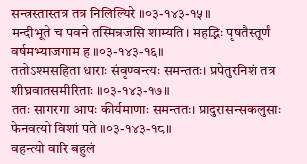सन्त्रस्तास्तत्र तत्र निलिल्यिरे ॥०३-१४३-१५॥
मन्दीभूते च पवने तस्मिन्रजसि शाम्यति। महद्भिः पृषतैस्तूर्णं वर्षमभ्याजगाम ह ॥०३-१४३-१६॥
ततोऽश्मसहिता धाराः संवृण्वन्त्यः समन्ततः। प्रपेतुरनिशं तत्र शीघ्रवातसमीरिताः ॥०३-१४३-१७॥
ततः सागरगा आपः कीर्यमाणाः समन्ततः। प्रादुरासन्सकलुसाः फेनवत्यो विशां पते ॥०३-१४३-१८॥
वहन्त्यो वारि बहुलं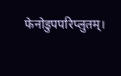फेनोडुपपरिप्लुतम्।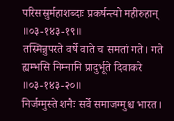परिसस्रुर्महाशब्दाः प्रकर्षन्त्यो महीरुहान् ॥०३-१४३-१९॥
तस्मिन्नुपरते वर्षे वाते च समतां गते। गते ह्यम्भसि निम्नानि प्रादुर्भूते दिवाकरे ॥०३-१४३-२०॥
निर्जग्मुस्ते शनैः सर्वे समाजग्मुश्च भारत।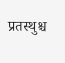प्रतस्थुश्च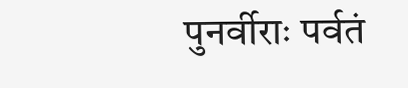पुनर्वीराः पर्वतं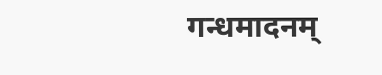गन्धमादनम्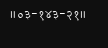॥०३-१४३-२१॥